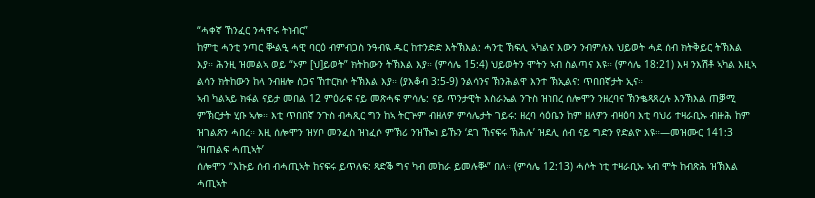“ሓቀኛ ኸንፈር ንሓዋሩ ትነብር”
ከምቲ ሓንቲ ንጣር ቝልዒ ሓዊ ባርዕ ብምብጋስ ንዓብዪ ዱር ከተንድድ እትኽእል: ሓንቲ ኽፍሊ ኣካልና እውን ንብምሉእ ህይወት ሓደ ሰብ ክትቅይር ትኽእል እያ። ሕንዚ ዝመልኣ ወይ “ኦም [ህ]ይወት” ክትከውን ትኽእል እያ። (ምሳሌ 15:4) ህይወትን ሞትን ኣብ ስልጣና እዩ። (ምሳሌ 18:21) እዛ ንእሽቶ ኣካል እዚኣ ልሳን ክትከውን ከላ ንብዘሎ ስጋና ኸተርክሶ ትኽእል እያ። (ያእቆብ 3:5-9) ንልሳንና ኽንሕልዋ እንተ ኽኢልና: ጥበበኛታት ኢና።
ኣብ ካልኣይ ክፋል ናይታ መበል 12 ምዕራፍ ናይ መጽሓፍ ምሳሌ: ናይ ጥንታዊት እስራኤል ንጉስ ዝነበረ ሰሎሞን ንዘረባና ኽንቈጻጸረሉ እንኽእል ጠቓሚ ምኽርታት ሂቡ ኣሎ። እቲ ጥበበኛ ንጉስ ብሓጺር ግን ከኣ ትርጕም ብዘለዎ ምሳሌታት ገይሩ: ዘረባ ሳዕቤን ከም ዘለዎን ብዛዕባ እቲ ባህሪ ተዛራቢኡ ብዙሕ ከም ዝገልጽን ሓበረ። እዚ ሰሎሞን ዝሃቦ መንፈስ ዝነፈሶ ምኽሪ ንዝዀነ ይኹን ‘ደገ ኸናፍሩ ኽሕሉ’ ዝደሊ ሰብ ናይ ግድን የድልዮ እዩ።—መዝሙር 141:3
‘ዝጠልፍ ሓጢኣት’
ሰሎሞን “እኩይ ሰብ ብሓጢኣት ከናፍሩ ይጥለፍ: ጻድቕ ግና ካብ መከራ ይመሉቝ” በለ። (ምሳሌ 12:13) ሓሶት ነቲ ተዛራቢኡ ኣብ ሞት ከብጽሕ ዝኽእል ሓጢኣት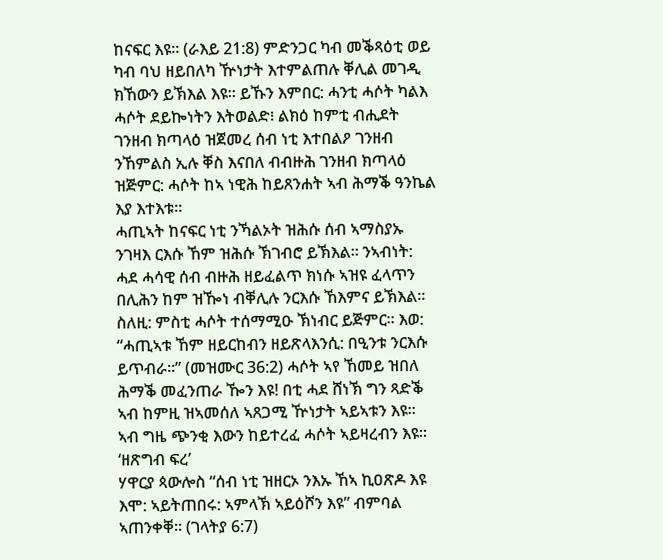ከናፍር እዩ። (ራእይ 21:8) ምድንጋር ካብ መቕጻዕቲ ወይ ካብ ባህ ዘይበለካ ዅነታት እተምልጠሉ ቐሊል መገዲ ክኸውን ይኽእል እዩ። ይኹን እምበር: ሓንቲ ሓሶት ካልእ ሓሶት ደይኰነትን እትወልድ፧ ልክዕ ከምቲ ብሒደት ገንዘብ ክጣላዕ ዝጀመረ ሰብ ነቲ እተበልዖ ገንዘብ ንኸምልስ ኢሉ ቐስ እናበለ ብብዙሕ ገንዘብ ክጣላዕ ዝጅምር: ሓሶት ከኣ ነዊሕ ከይጸንሐት ኣብ ሕማቕ ዓንኬል እያ እተእቱ።
ሓጢኣት ከናፍር ነቲ ንኻልኦት ዝሕሱ ሰብ ኣማስያኡ ንገዛእ ርእሱ ኸም ዝሕሱ ኽገብሮ ይኽእል። ንኣብነት: ሓደ ሓሳዊ ሰብ ብዙሕ ዘይፈልጥ ክነሱ ኣዝዩ ፈላጥን በሊሕን ከም ዝዀነ ብቐሊሉ ንርእሱ ኸእምና ይኽእል። ስለዚ: ምስቲ ሓሶት ተሰማሚዑ ኽነብር ይጅምር። እወ: “ሓጢኣቱ ኸም ዘይርከብን ዘይጽላእንሲ: በዒንቱ ንርእሱ ይጥብራ።” (መዝሙር 36:2) ሓሶት ኣየ ኸመይ ዝበለ ሕማቕ መፈንጠራ ዀን እዩ! በቲ ሓደ ሸነኽ ግን ጻድቕ ኣብ ከምዚ ዝኣመሰለ ኣጸጋሚ ዅነታት ኣይኣቱን እዩ። ኣብ ግዜ ጭንቂ እውን ከይተረፈ ሓሶት ኣይዛረብን እዩ።
‘ዘጽግብ ፍረ’
ሃዋርያ ጳውሎስ “ሰብ ነቲ ዝዘርኦ ንእኡ ኸኣ ኪዐጽዶ እዩ እሞ: ኣይትጠበሩ: ኣምላኽ ኣይዕሾን እዩ” ብምባል ኣጠንቀቐ። (ገላትያ 6:7)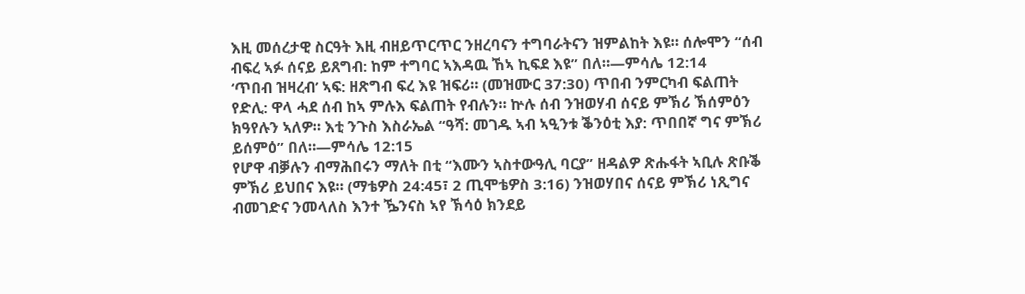እዚ መሰረታዊ ስርዓት እዚ ብዘይጥርጥር ንዘረባናን ተግባራትናን ዝምልከት እዩ። ሰሎሞን “ሰብ ብፍረ ኣፉ ሰናይ ይጸግብ: ከም ተግባር ኣእዳዉ ኸኣ ኪፍደ እዩ” በለ።—ምሳሌ 12:14
‘ጥበብ ዝዛረብ’ ኣፍ: ዘጽግብ ፍረ እዩ ዝፍሪ። (መዝሙር 37:30) ጥበብ ንምርካብ ፍልጠት የድሊ: ዋላ ሓደ ሰብ ከኣ ምሉእ ፍልጠት የብሉን። ኵሉ ሰብ ንዝወሃብ ሰናይ ምኽሪ ኽሰምዕን ክዓየሉን ኣለዎ። እቲ ንጉስ እስራኤል “ዓሻ: መገዱ ኣብ ኣዒንቱ ቕንዕቲ እያ: ጥበበኛ ግና ምኽሪ ይሰምዕ” በለ።—ምሳሌ 12:15
የሆዋ ብቓሉን ብማሕበሩን ማለት በቲ “እሙን ኣስተውዓሊ ባርያ” ዘዳልዎ ጽሑፋት ኣቢሉ ጽቡቕ ምኽሪ ይህበና እዩ። (ማቴዎስ 24:45፣ 2 ጢሞቴዎስ 3:16) ንዝወሃበና ሰናይ ምኽሪ ነጺግና ብመገድና ንመላለስ እንተ ዄንናስ ኣየ ኽሳዕ ክንደይ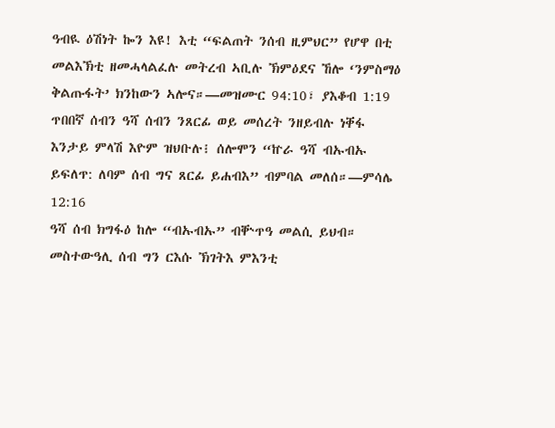ዓብዪ ዕሽነት ኰን እዩ! እቲ “ፍልጠት ንሰብ ዚምህር” የሆዋ በቲ መልእኽቲ ዘመሓላልፈሉ መትረብ ኣቢሉ ኽምዕደና ኸሎ ‘ንምስማዕ ቅልጡፋት’ ክንከውን ኣሎና።—መዝሙር 94:10፣ ያእቆብ 1:19
ጥበበኛ ሰብን ዓሻ ሰብን ንጸርፊ ወይ መሰረት ንዘይብሉ ነቐፋ እንታይ ምላሽ እዮም ዝህቡሉ፧ ሰሎሞን “ኵራ ዓሻ ብኡብኡ ይፍለጥ: ለባም ሰብ ግና ጸርፊ ይሐብእ” ብምባል መለሰ።—ምሳሌ 12:16
ዓሻ ሰብ ክግፋዕ ከሎ “ብኡብኡ” ብቝጥዓ መልሲ ይህብ። መስተውዓሊ ሰብ ግን ርእሱ ኽገትእ ምእንቲ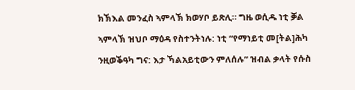ክኽእል መንፈስ ኣምላኽ ክወሃቦ ይጽሊ። ግዜ ወሲዱ ነቲ ቓል ኣምላኽ ዝህቦ ማዕዳ የስተንትነሉ: ነቲ “የማነይቲ መ[ትል]ሕካ ንዚወቕዓካ ግና: እታ ኻልአይቲውን ምለሰሉ” ዝብል ቃላት የሱስ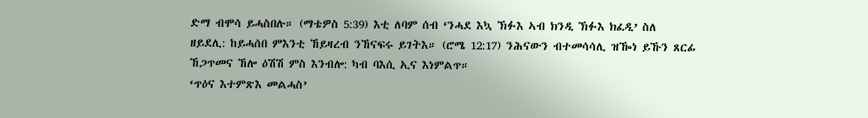ድማ ብሞሳ ይሓስበሉ። (ማቴዎስ 5:39) እቲ ለባም ሰብ ‘ንሓደ እኳ ኽፉእ ኣብ ክንዲ ኽፉእ ክፈዲ’ ስለ ዘይደሊ: ከይሓሰበ ምእንቲ ኸይዛረብ ንኸናፍሩ ይገትእ። (ሮሜ 12:17) ንሕናውን ብተመሳሳሊ ዝዀነ ይኹን ጸርፊ ኸጋጥመና ኸሎ ዕሽሽ ምስ እንብሎ: ካብ ባእሲ ኢና እነምልጥ።
‘ጥዕና እተምጽእ መልሓስ’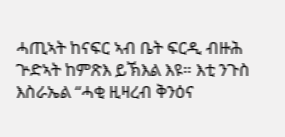ሓጢኣት ከናፍር ኣብ ቤት ፍርዲ ብዙሕ ጕድኣት ከምጽእ ይኽእል እዩ። እቲ ንጉስ እስራኤል “ሓቂ ዚዛረብ ቅንዕና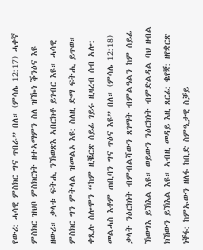የውሪ: ሓሳዊ ምስክር ግና ጥበራ” በለ። (ምሳሌ 12:17) ሓቀኛ ምስክር ዝህቦ ምስክርነት ዘተኣማምን ስለ ዝዀነ ቕንዕና እዩ ዘውሪ። ቃላቱ ፍትሒ ንኽወጽእ ኣበርክቶ ይገብር እዩ። ሓሳዊ ምስክር ግን ምትላል ዝመልኦ እዩ: ስለዚ ድማ ፍትሒ ይጥወ።
ቀጺሉ ሰሎሞን “ከም ዚቘርጽ ሰይፊ ገይሩ ዚዛረብ ሰብ አሎ: መልሓስ እቶም ጠቢባን ግና ጥዕና እዩ” በለ። (ምሳሌ 12:18) ቃላት ንዕርክነት ብምብልሻውን ጸገማት ብምልዓልን ከም ሰይፊ ኽወግእ ይኽእል እዩ። ወይውን ንዕርክነት ብምድልዳል ባህ ዘብል ክኸውን ይኽእል እዩ። ኣብዚ መዳይ እዚ ጸርፊ: ቈየቛ: ዘየቋርጽ ነቐፋ: ከምኡውን ዘለፋ ከቢድ ስምዒታዊ ስቓይ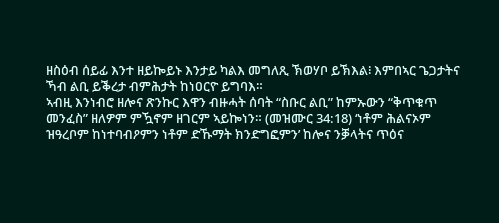ዘስዕብ ሰይፊ እንተ ዘይኰይኑ እንታይ ካልእ መግለጺ ኽወሃቦ ይኽእል፧ እምበኣር ጌጋታትና ኻብ ልቢ ይቕረታ ብምሕታት ከነዐርዮ ይግባእ።
ኣብዚ እንነብሮ ዘሎና ጽንኩር እዋን ብዙሓት ሰባት “ስቡር ልቢ” ከምኡውን “ቅጥቁጥ መንፈስ” ዘለዎም ምዃኖም ዘገርም ኣይኰነን። (መዝሙር 34:18) ‘ነቶም ሕልናኦም ዝዓረቦም ከነተባብዖምን ነቶም ድኹማት ክንድግፎምን’ ከሎና ንቓላትና ጥዕና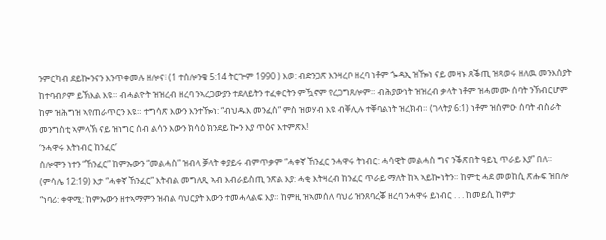ንምርካብ ደይኰንናን እንጥቀመሉ ዘሎና፧ (1 ተሰሎንቄ 5:14 ትርጕም 1990 ) እወ: ብድንጋጽ እንዛረቦ ዘረባ ነቶም ጐዳኢ ዝዀነ ናይ መዛኑ ጸቕጢ ዝጻወሩ ዘለዉ መንእሰያት ከተባብዖም ይኽእል እዩ። ብሓልዮት ዝዝረብ ዘረባ ንኣረጋውያን ተደለይትን ተፈቀርትን ምዃኖም የረጋግጸሎም። ብሕያውነት ዝዝረብ ቃላት ነቶም ዝሓመሙ ሰባት ንኽብርሆም ከም ዝሕግዝ ኣየጠራጥርን እዩ። ተግሳጽ እውን እንተዀነ: “ብህዱእ መንፈስ” ምስ ዝወሃብ እዩ ብቐሊሉ ተቐባልነት ዝረክብ። (ገላትያ 6:1) ነቶም ዝሰምዑ ሰባት ብስራት መንግስቲ ኣምላኽ ናይ ዝነግር ሰብ ልሳን እውን ክሳዕ ክንደይ ኰን እያ ጥዕና እተምጽእ!
‘ንሓዋሩ እትነብር ከንፈር’
ሰሎሞን ነተን “ኸንፈር” ከምኡውን “መልሓስ” ዝብላ ቓላት ቀያይሩ ብምጥቃም “ሓቀኛ ኸንፈር ንሓዋሩ ትነብር: ሓሳዊት መልሓስ ግና ንቕጽበት ዓይኒ ጥራይ እያ” በለ። (ምሳሌ 12:19) እታ “ሓቀኛ ኸንፈር” እትብል መግለጺ ኣብ እብራይስጢ ንጽል እያ: ሓቂ እትዛረብ ከንፈር ጥራይ ማለት ከኣ ኣይኰነትን። ከምቲ ሓደ መወከሲ ጽሑፍ ዝበሎ “ነባሪ: ቀዋሚ: ከምኡውን ዘተኣማምን ዝብል ባህርያት እውን ተመሓላልፍ እያ። ከምዚ ዝኣመሰለ ባህሪ ዝንጸባረቖ ዘረባ ንሓዋሩ ይነብር . . . ከመይሲ ከምታ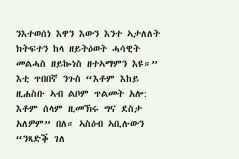ንእተወሰነ እዋን እውን እንተ ኣታለለት ክትፍተን ከላ ዘይትዕወት ሓሳዊት መልሓስ ዘይኰነስ ዘተኣማምን እዩ።”
እቲ ጥበበኛ ንጉስ “እቶም እከይ ዚሐስቡ ኣብ ልቦም ጥልመት አሎ: እቶም ሰላም ዚመኽሩ ግና ደስታ አለዎም” በለ። ኣስዕብ ኣቢሉውን “ንጻድቕ ገለ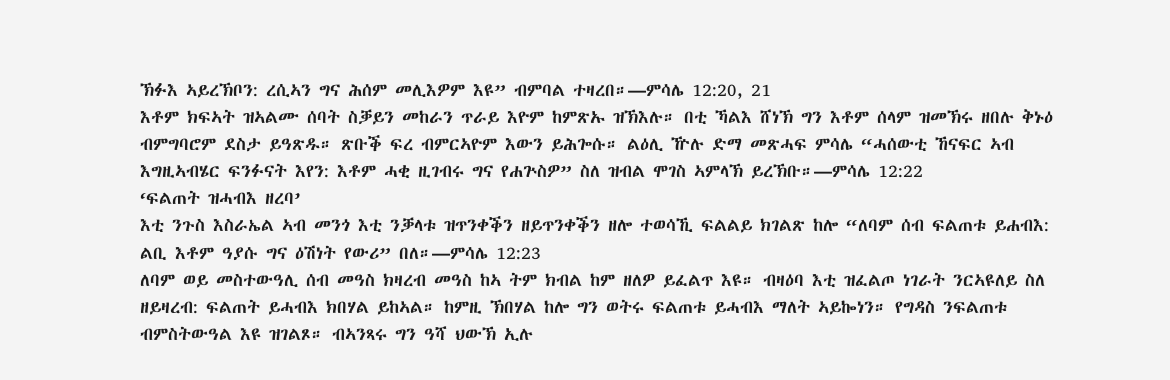ኽፉእ ኣይረኽቦን: ረሲኣን ግና ሕሰም መሊእዎም እዩ” ብምባል ተዛረበ።—ምሳሌ 12:20, 21
እቶም ክፍኣት ዝኣልሙ ሰባት ስቓይን መከራን ጥራይ እዮም ከምጽኡ ዝኽእሉ። በቲ ኻልእ ሸነኽ ግን እቶም ሰላም ዝመኽሩ ዘበሉ ቅኑዕ ብምግባሮም ደስታ ይዓጽዱ። ጽቡቕ ፍረ ብምርኣዮም እውን ይሕጐሱ። ልዕሊ ዅሉ ድማ መጽሓፍ ምሳሌ “ሓሰውቲ ኸናፍር ኣብ እግዚኣብሄር ፍንፉናት እየን: እቶም ሓቂ ዚገብሩ ግና የሐጕስዎ” ስለ ዝብል ሞገስ ኣምላኽ ይረኽቡ።—ምሳሌ 12:22
‘ፍልጠት ዝሓብእ ዘረባ’
እቲ ንጉስ እስራኤል ኣብ መንጎ እቲ ንቓላቱ ዝጥንቀቕን ዘይጥንቀቕን ዘሎ ተወሳኺ ፍልልይ ክገልጽ ከሎ “ለባም ሰብ ፍልጠቱ ይሐብእ: ልቢ እቶም ዓያሱ ግና ዕሽነት የውሪ” በለ።—ምሳሌ 12:23
ለባም ወይ መስተውዓሊ ሰብ መዓስ ክዛረብ መዓስ ከኣ ትም ክብል ከም ዘለዎ ይፈልጥ እዩ። ብዛዕባ እቲ ዝፈልጦ ነገራት ንርኣዩለይ ስለ ዘይዛረብ: ፍልጠት ይሓብእ ክበሃል ይከኣል። ከምዚ ኽበሃል ከሎ ግን ወትሩ ፍልጠቱ ይሓብእ ማለት ኣይኰነን። የግዳስ ንፍልጠቱ ብምስትውዓል እዩ ዝገልጾ። ብኣንጻሩ ግን ዓሻ ህውኽ ኢሉ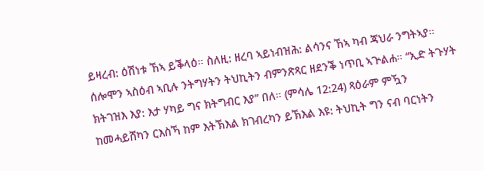ይዛረብ: ዕሽነቱ ኸኣ ይቕላዕ። ስለዚ: ዘረባ ኣይነብዝሕ: ልሳንና ኸኣ ካብ ጃህራ ንግትኣያ።
ሰሎሞን ኣስዕብ ኣቢሉ ንትግሃትን ትህኪትን ብምንጽጻር ዘደንቕ ነጥቢ ኣጕልሐ። “ኢድ ትጉሃት ክትገዝእ እያ: እታ ሃካይ ግና ክትግብር እያ” በለ። (ምሳሌ 12:24) ጻዕራም ምዃን ከመሓይሸካን ርእስኻ ከም እትኽእል ክገብረካን ይኽእል እዩ: ትህኪት ግን ናብ ባርነትን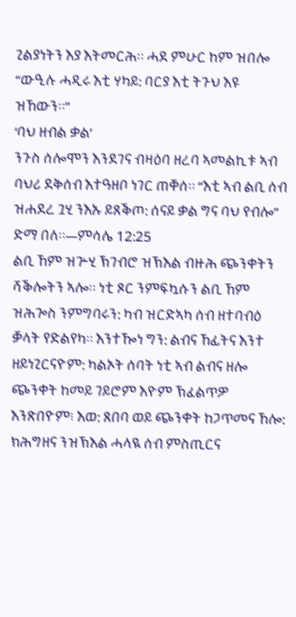ጊልያነትን እያ እትመርሕ። ሓደ ምሁር ከም ዝበሎ “ውዒሉ ሓዲሩ እቲ ሃካይ: ባርያ እቲ ትጉህ እዩ ዝኸውን።”
‘ባህ ዘብል ቃል’
ንጉስ ሰሎሞን እንደገና ብዛዕባ ዘረባ ኣመልኪቱ ኣብ ባህሪ ደቅሰብ እተዓዘቦ ነገር ጠቐሰ። “እቲ ኣብ ልቢ ሰብ ዝሐደረ ጓሂ ንእኡ ይጸቕጦ: ሰናይ ቃል ግና ባህ የብሎ” ድማ በለ።—ምሳሌ 12:25
ልቢ ኸም ዝጕሂ ኽገብሮ ዝኽእል ብዙሕ ጭንቀትን ሻቕሎትን ኣሎ። ነቲ ጾር ንምፍኳሱን ልቢ ኸም ዝሕጐስ ንምግባሩን: ካብ ዝርድኣካ ሰብ ዘተባብዕ ቓላት የድልየካ። እንተዀነ ግን: ልብና ኸፊትና እንተ ዘይነጊርናዮም: ካልኦት ሰባት ነቲ ኣብ ልብና ዘሎ ጭንቀት ከመይ ገይሮም እዮም ኽፈልጥዎ እንጽበዮም፧ እወ: ጸበባ ወይ ጭንቀት ከጋጥመና ኸሎ: ክሕግዘና ንዝኽእል ሓላዪ ሰብ ምስጢርና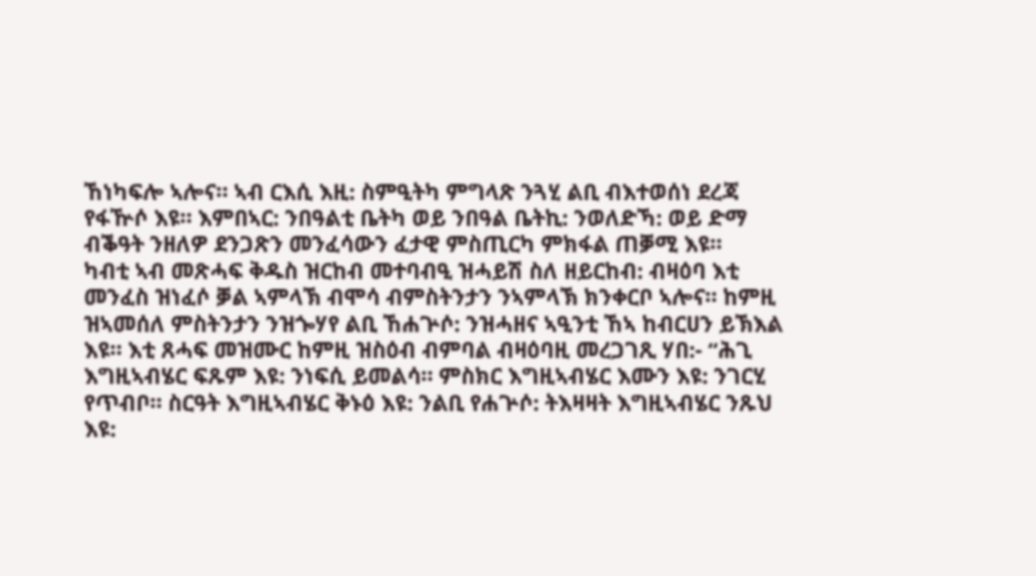ኸነካፍሎ ኣሎና። ኣብ ርእሲ እዚ: ስምዒትካ ምግላጽ ንጓሂ ልቢ ብእተወሰነ ደረጃ የፋዅሶ እዩ። እምበኣር: ንበዓልቲ ቤትካ ወይ ንበዓል ቤትኪ: ንወለድኻ: ወይ ድማ ብቕዓት ንዘለዎ ደንጋጽን መንፈሳውን ፈታዊ ምስጢርካ ምክፋል ጠቓሚ እዩ።
ካብቲ ኣብ መጽሓፍ ቅዱስ ዝርከብ መተባብዒ ዝሓይሽ ስለ ዘይርከብ: ብዛዕባ እቲ መንፈስ ዝነፈሶ ቓል ኣምላኽ ብሞሳ ብምስትንታን ንኣምላኽ ክንቀርቦ ኣሎና። ከምዚ ዝኣመሰለ ምስትንታን ንዝጐሃየ ልቢ ኸሐጕሶ: ንዝሓዘና ኣዒንቲ ኸኣ ከብርሀን ይኽእል እዩ። እቲ ጸሓፍ መዝሙር ከምዚ ዝስዕብ ብምባል ብዛዕባዚ መረጋገጺ ሃበ:- “ሕጊ እግዚኣብሄር ፍጹም እዩ: ንነፍሲ ይመልሳ። ምስክር እግዚኣብሄር እሙን እዩ: ንገርሂ የጥብቦ። ስርዓት እግዚኣብሄር ቅኑዕ እዩ: ንልቢ የሐጕሶ: ትእዛዛት እግዚኣብሄር ንጹህ እዩ: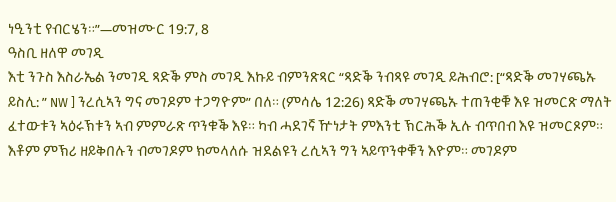ነዒንቲ የብርሄን።”—መዝሙር 19:7, 8
ዓስቢ ዘለዋ መገዲ
እቲ ንጉስ እስራኤል ንመገዲ ጻድቕ ምስ መገዲ እኩይ ብምንጽጻር “ጻድቕ ንብጻዩ መገዲ ይሕብሮ: [“ጻድቕ መገሃጫኡ ይስሊ: ” NW ] ንረሲኣን ግና መገዶም ተጋግዮም” በለ። (ምሳሌ 12:26) ጻድቕ መገሃጫኡ ተጠንቂቑ እዩ ዝመርጽ ማለት ፈተውቱን ኣዕሩኽቱን ኣብ ምምራጽ ጥንቁቕ እዩ። ካብ ሓደገኛ ዅነታት ምእንቲ ኽርሕቕ ኢሉ ብጥበብ እዩ ዝመርጾም። እቶም ምኽሪ ዘይቅበሉን ብመገዶም ክመላለሱ ዝደልዩን ረሲኣን ግን ኣይጥንቀቑን እዮም። መገዶም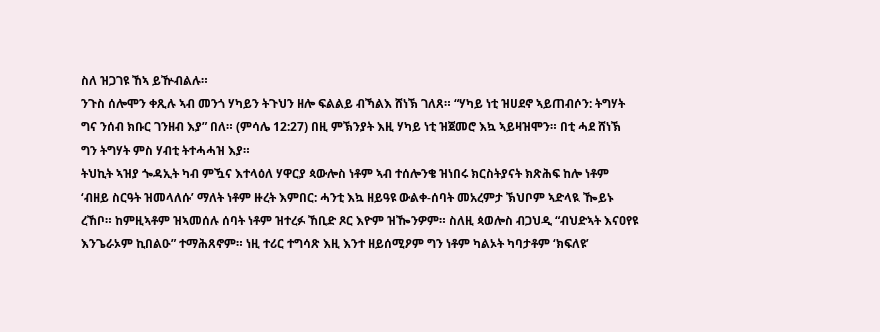ስለ ዝጋገዩ ኸኣ ይዅብልሉ።
ንጉስ ሰሎሞን ቀጺሉ ኣብ መንጎ ሃካይን ትጉህን ዘሎ ፍልልይ ብኻልእ ሸነኽ ገለጸ። “ሃካይ ነቲ ዝሀደኖ ኣይጠብሶን: ትግሃት ግና ንሰብ ክቡር ገንዘብ እያ” በለ። (ምሳሌ 12:27) በዚ ምኽንያት እዚ ሃካይ ነቲ ዝጀመሮ እኳ ኣይዛዝሞን። በቲ ሓደ ሸነኽ ግን ትግሃት ምስ ሃብቲ ትተሓሓዝ እያ።
ትህኪት ኣዝያ ጐዳኢት ካብ ምዃና እተላዕለ ሃዋርያ ጳውሎስ ነቶም ኣብ ተሰሎንቄ ዝነበሩ ክርስትያናት ክጽሕፍ ከሎ ነቶም ‘ብዘይ ስርዓት ዝመላለሱ’ ማለት ነቶም ዙረት እምበር: ሓንቲ እኳ ዘይዓዩ ውልቀ-ሰባት መአረምታ ኽህቦም ኣድላዪ ዀይኑ ረኸቦ። ከምዚኣቶም ዝኣመሰሉ ሰባት ነቶም ዝተረፉ ኸቢድ ጾር እዮም ዝዀንዎም። ስለዚ ጳወሎስ ብጋህዲ “ብህድኣት እናዐየዩ እንጌራኦም ኪበልዑ” ተማሕጸኖም። ነዚ ተሪር ተግሳጽ እዚ እንተ ዘይሰሚዖም ግን ነቶም ካልኦት ካባታቶም ‘ክፍለዩ’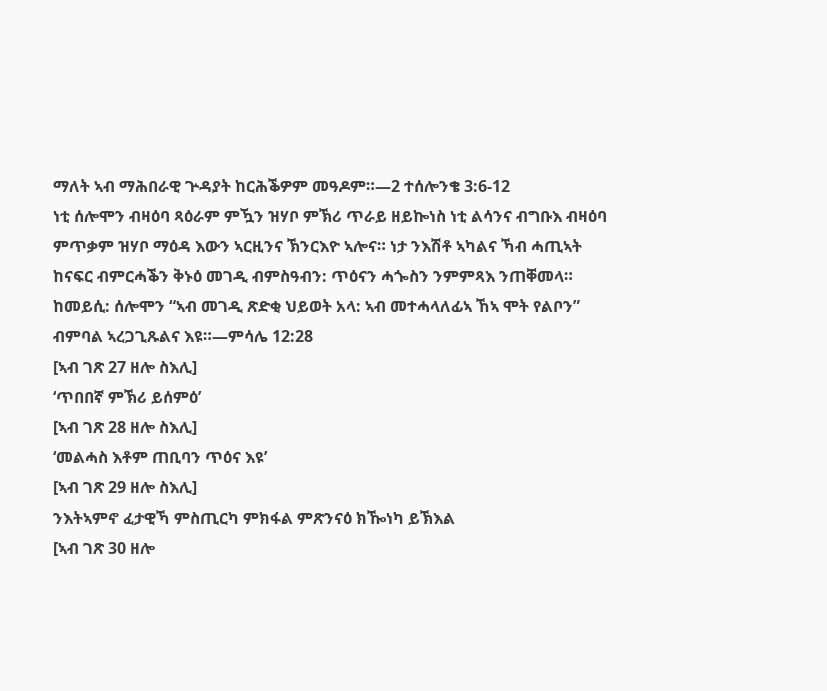ማለት ኣብ ማሕበራዊ ጕዳያት ከርሕቕዎም መዓዶም።—2 ተሰሎንቄ 3:6-12
ነቲ ሰሎሞን ብዛዕባ ጻዕራም ምዃን ዝሃቦ ምኽሪ ጥራይ ዘይኰነስ ነቲ ልሳንና ብግቡእ ብዛዕባ ምጥቃም ዝሃቦ ማዕዳ እውን ኣርዚንና ኽንርእዮ ኣሎና። ነታ ንእሽቶ ኣካልና ኻብ ሓጢኣት ከናፍር ብምርሓቕን ቅኑዕ መገዲ ብምስዓብን: ጥዕናን ሓጐስን ንምምጻእ ንጠቐመላ። ከመይሲ: ሰሎሞን “ኣብ መገዲ ጽድቂ ህይወት አላ: ኣብ መተሓላለፊኣ ኸኣ ሞት የልቦን” ብምባል ኣረጋጊጹልና እዩ።—ምሳሌ 12:28
[ኣብ ገጽ 27 ዘሎ ስእሊ]
‘ጥበበኛ ምኽሪ ይሰምዕ’
[ኣብ ገጽ 28 ዘሎ ስእሊ]
‘መልሓስ እቶም ጠቢባን ጥዕና እዩ’
[ኣብ ገጽ 29 ዘሎ ስእሊ]
ንእትኣምኖ ፈታዊኻ ምስጢርካ ምክፋል ምጽንናዕ ክዀነካ ይኽእል
[ኣብ ገጽ 30 ዘሎ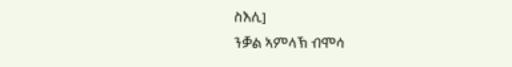ስእሊ]
ንቓል ኣምላኽ ብሞሳ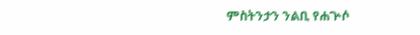ምስትንታን ንልቢ የሐጕሶ